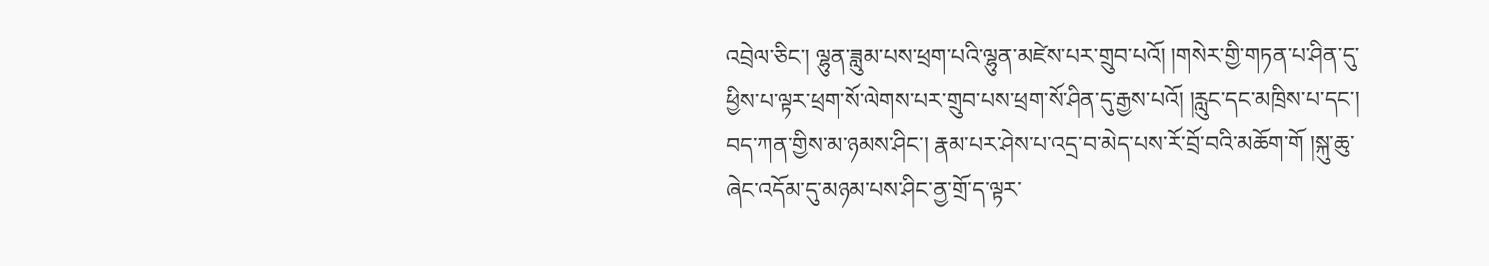འབྲེལ་ཅིང་། ལྷུན་ཟླུམ་པས་ཕྲག་པའི་ལྷུན་མཛེས་པར་གྲུབ་པའོ། །གསེར་གྱི་གཏན་པ་ཤིན་དུ་ཕྱིས་པ་ལྟར་ཕྲག་སོ་ལེགས་པར་གྲུབ་པས་ཕྲག་སོ་ཤིན་དུ་རྒྱས་པའོ། །རླུང་དང་མཁྲིས་པ་དང་། བད་ཀན་གྱིས་མ་ཉམས་ཤིང་། རྣམ་པར་ཤེས་པ་འདྲ་བ་མེད་པས་རོ་བྲོ་བའི་མཆོག་གོ །སྐུ་ཆུ་ཞེང་འདོམ་དུ་མཉམ་པས་ཤིང་ནྱ་གྲོ་ད་ལྟར་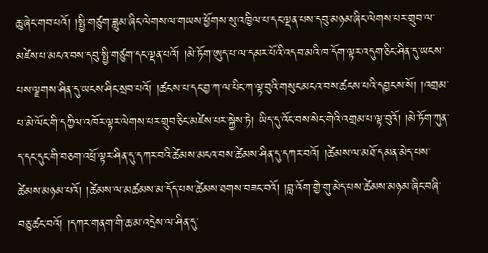ཆུ་ཞེང་གབ་པའོ། །སྤྱི་གཙུག་ཟླུམ་ཞིང་ལེགས་ལ་གཡས་ཕྱོགས་སུ་འཁྱིལ་པ་དང་ལྡན་པས་དབུ་མཉམ་ཞིང་ལེགས་པར་གྲུབ་ལ་མཛེས་པ་མངའ་བས་དབུ་སྤྱི་གཙུག་དང་ལྡན་པའོ། །མེ་ཏོག་ཨུད་པ་ལ་དམར་པོའི་འདབ་མའི་ཁ་དོག་ལྟར་འདུག་ཅིང་ཤིན་དུ་ཡངས་པས་ལྗགས་ཤིན་དུ་ཡངས་ཤིང་སྲབ་པའོ། །ཚངས་པ་དང་བྱ་ཀ་ལ་པིང་ཀ་ལྟ་བུའི་གསུང་མངའ་བས་ཚངས་པའི་དབྱངས་སོ། །འགྲམ་པ་མེ་ལོང་གི་དཀྱིལ་འཁོར་ལྟར་ལེགས་པར་གྲུབ་ཅིང་མཛེས་པར་སྐྱེས་ཏེ། ཡིད་དུ་འོང་བས་སེང་གེའི་འགྲམ་པ་ལྟ་བུའོ། །མེ་ཏོག་ཀུན་ད་དང་དུང་གི་བཅག་འཕྲོ་ལྟར་ཤིན་དུ་དཀར་བའི་ཚེམས་མངའ་བས་ཚེམས་ཤིན་དུ་དཀར་བའོ། །ཚེམས་ལ་མཐོ་དམན་མེད་པས་ཚེམས་མཉམ་པའོ། །ཚེམས་ལ་མཚམས་མ་དོད་པས་ཚེམས་ཐགས་བཟང་བའོ། །བླ་འོག་གྱེ་གུ་མེད་པས་ཚེམས་མཉམ་ཞིང་བཞི་བཅུ་ཚང་བའོ། །དཀར་གནག་གི་ཆ་མ་འདྲེས་ལ་ཤིན་དུ་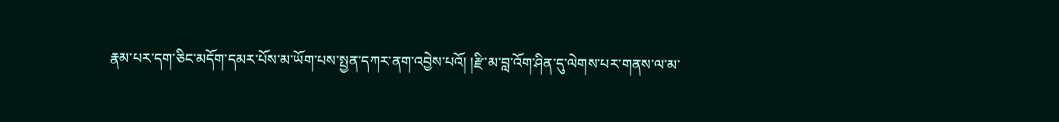རྣམ་པར་དག་ཅིང་མདོག་དམར་པོས་མ་ཡོག་པས་སྤྱན་དཀར་ནག་འབྱེས་པའོ། །རྫི་མ་བླ་འོག་ཤིན་དུ་ལེགས་པར་གནས་ལ་མ་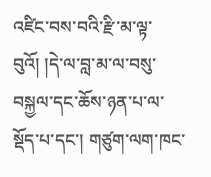འཛིང་བས་བའི་རྫི་མ་ལྟ་བུའོ། །དེ་ལ་བླ་མ་ལ་བསུ་བསྐྱལ་དང་ཆོས་ཉན་པ་ལ་སྡོད་པ་དང་། གཙུག་ལག་ཁང་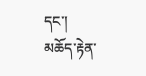དང་། མཆོད་རྟེན་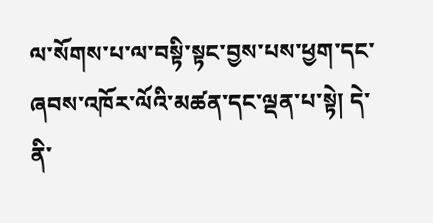ལ་སོགས་པ་ལ་བསྟི་སྟང་བྱས་པས་ཕྱག་དང་ཞབས་འཁོར་ལོའི་མཚན་དང་ལྡན་པ་སྟེ། དེ་ནི་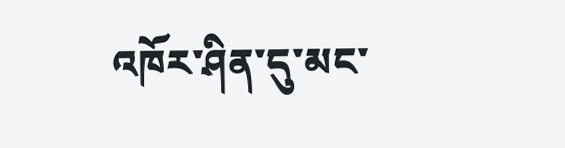འཁོར་ཤིན་དུ་མང་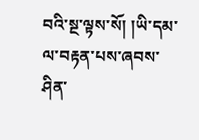བའི་སྔ་ལྟས་སོ། །ཡི་དམ་ལ་བརྟན་པས་ཞབས་ཤིན་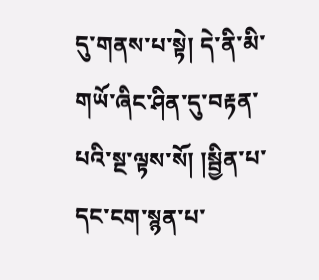དུ་གནས་པ་སྟེ། དེ་ནི་མི་གཡོ་ཞིང་ཤིན་དུ་བརྟན་པའི་སྔ་ལྟས་སོ། །སྦྱིན་པ་དང་ངག་སྙན་པ་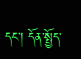དང་། དོན་སྤྱོད་